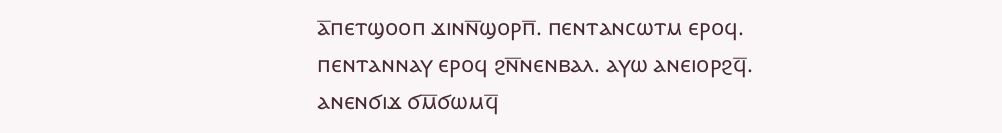ⲁ̅ⲡⲉⲧϣⲟⲟⲡ ϫⲓⲛⲛ̅ϣⲟⲣⲡ̅. ⲡⲉⲛⲧⲁⲛⲥⲱⲧⲙ ⲉⲣⲟϥ. ⲡⲉⲛⲧⲁⲛⲛⲁⲩ ⲉⲣⲟϥ ϩⲛ̅ⲛⲉⲛⲃⲁⲗ. ⲁⲩⲱ ⲁⲛⲉⲓⲟⲣϩϥ̅. ⲁⲛⲉⲛϭⲓϫ ϭⲙ̅ϭⲱⲙϥ̅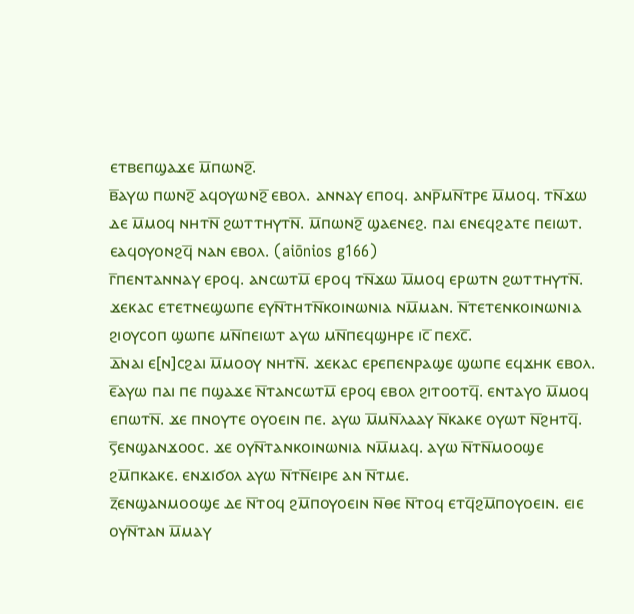ⲉⲧⲃⲉⲡϣⲁϫⲉ ⲙ̅ⲡⲱⲛϩ̅.
ⲃ̅ⲁⲩⲱ ⲡⲱⲛϩ̅ ⲁϥⲟⲩⲱⲛϩ̅ ⲉⲃⲟⲗ. ⲁⲛⲛⲁⲩ ⲉⲡⲟϥ. ⲁⲛⲣ̅ⲙⲛ̅ⲧⲣⲉ ⲙ̅ⲙⲟϥ. ⲧⲛ̅ϫⲱ ⲇⲉ ⲙ̅ⲙⲟϥ ⲛⲏⲧⲛ̅ ϩⲱⲧⲧⲏⲩⲧⲛ̅. ⲙ̅ⲡⲱⲛϩ̅ ϣⲁⲉⲛⲉϩ. ⲡⲁⲓ ⲉⲛⲉϥϩⲁⲧⲉ ⲡⲉⲓⲱⲧ. ⲉⲁϥⲟⲩⲟⲛϩϥ̅ ⲛⲁⲛ ⲉⲃⲟⲗ. (aiōnios g166)
ⲅ̅ⲡⲉⲛⲧⲁⲛⲛⲁⲩ ⲉⲣⲟϥ. ⲁⲛⲥⲱⲧⲙ̅ ⲉⲣⲟϥ ⲧⲛ̅ϫⲱ ⲙ̅ⲙⲟϥ ⲉⲣⲱⲧⲛ ϩⲱⲧⲧⲏⲩⲧⲛ̅. ϫⲉⲕⲁⲥ ⲉⲧⲉⲧⲛⲉϣⲱⲡⲉ ⲉⲩⲛ̅ⲧⲏⲧⲛ̅ⲕⲟⲓⲛⲱⲛⲓⲁ ⲛⲙ̅ⲙⲁⲛ. ⲛ̅ⲧⲉⲧⲉⲛⲕⲟⲓⲛⲱⲛⲓⲁ ϩⲓⲟⲩⲥⲟⲡ ϣⲱⲡⲉ ⲙⲛ̅ⲡⲉⲓⲱⲧ ⲁⲩⲱ ⲙⲛ̅ⲡⲉϥϣⲏⲣⲉ ⲓⲥ̅ ⲡⲉⲭⲥ̅.
ⲇ̅ⲛⲁⲓ ⲉ[ⲛ]ⲥϩⲁⲓ ⲙ̅ⲙⲟⲟⲩ ⲛⲏⲧⲛ̅. ϫⲉⲕⲁⲥ ⲉⲣⲉⲡⲉⲛⲣⲁϣⲉ ϣⲱⲡⲉ ⲉϥϫⲏⲕ ⲉⲃⲟⲗ.
ⲉ̅ⲁⲩⲱ ⲡⲁⲓ ⲡⲉ ⲡϣⲁϫⲉ ⲛ̅ⲧⲁⲛⲥⲱⲧⲙ̅ ⲉⲣⲟϥ ⲉⲃⲟⲗ ϩⲓⲧⲟⲟⲧϥ̅. ⲉⲛⲧⲁⲩⲟ ⲙ̅ⲙⲟϥ ⲉⲡⲱⲧⲛ̅. ϫⲉ ⲡⲛⲟⲩⲧⲉ ⲟⲩⲟⲉⲓⲛ ⲡⲉ. ⲁⲩⲱ ⲙ̅ⲙⲛ̅ⲗⲁⲁⲩ ⲛ̅ⲕⲁⲕⲉ ⲟⲩⲱⲧ ⲛ̅ϩⲏⲧϥ̅.
ⲋ̅ⲉⲛϣⲁⲛϫⲟⲟⲥ. ϫⲉ ⲟⲩⲛ̅ⲧⲁⲛⲕⲟⲓⲛⲱⲛⲓⲁ ⲛⲙ̅ⲙⲁϥ. ⲁⲩⲱ ⲛ̅ⲧⲛ̅ⲙⲟⲟϣⲉ ϩⲙ̅ⲡⲕⲁⲕⲉ. ⲉⲛϫⲓϭⲟⲗ ⲁⲩⲱ ⲛ̅ⲧⲛ̅ⲉⲓⲣⲉ ⲁⲛ ⲛ̅ⲧⲙⲉ.
ⲍ̅ⲉⲛϣⲁⲛⲙⲟⲟϣⲉ ⲇⲉ ⲛ̅ⲧⲟϥ ϩⲙ̅ⲡⲟⲩⲟⲉⲓⲛ ⲛ̅ⲑⲉ ⲛ̅ⲧⲟϥ ⲉⲧϥ̅ϩⲙ̅ⲡⲟⲩⲟⲉⲓⲛ. ⲉⲓⲉ ⲟⲩⲛ̅ⲧⲁⲛ ⲙ̅ⲙⲁⲩ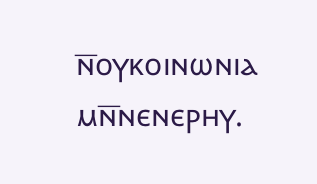ⲛ̅ⲟⲩⲕⲟⲓⲛⲱⲛⲓⲁ ⲙⲛ̅ⲛⲉⲛⲉⲣⲏⲩ.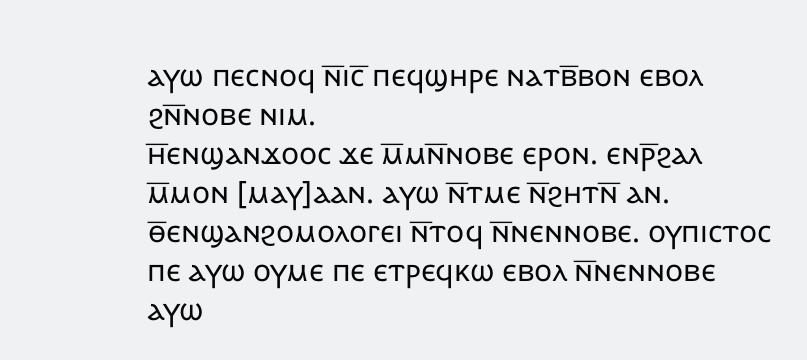ⲁⲩⲱ ⲡⲉⲥⲛⲟϥ ⲛ̅ⲓⲥ̅ ⲡⲉϥϣⲏⲣⲉ ⲛⲁⲧⲃ̅ⲃⲟⲛ ⲉⲃⲟⲗ ϩⲛ̅ⲛⲟⲃⲉ ⲛⲓⲙ.
ⲏ̅ⲉⲛϣⲁⲛϫⲟⲟⲥ ϫⲉ ⲙ̅ⲙⲛ̅ⲛⲟⲃⲉ ⲉⲣⲟⲛ. ⲉⲛⲣ̅ϩⲁⲗ ⲙ̅ⲙⲟⲛ [ⲙⲁⲩ]ⲁⲁⲛ. ⲁⲩⲱ ⲛ̅ⲧⲙⲉ ⲛ̅ϩⲏⲧⲛ̅ ⲁⲛ.
ⲑ̅ⲉⲛϣⲁⲛϩⲟⲙⲟⲗⲟⲅⲉⲓ ⲛ̅ⲧⲟϥ ⲛ̅ⲛⲉⲛⲛⲟⲃⲉ. ⲟⲩⲡⲓⲥⲧⲟⲥ ⲡⲉ ⲁⲩⲱ ⲟⲩⲙⲉ ⲡⲉ ⲉⲧⲣⲉϥⲕⲱ ⲉⲃⲟⲗ ⲛ̅ⲛⲉⲛⲛⲟⲃⲉ ⲁⲩⲱ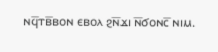ⲛϥ̅ⲧⲃ̅ⲃⲟⲛ ⲉⲃⲟⲗ ϩⲛ̅ϫⲓ ⲛ̅ϭⲟⲛⲥ̅ ⲛⲓⲙ.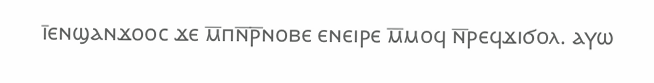ⲓ̅ⲉⲛϣⲁⲛϫⲟⲟⲥ ϫⲉ ⲙ̅ⲡⲛ̅ⲣ̅ⲛⲟⲃⲉ ⲉⲛⲉⲓⲣⲉ ⲙ̅ⲙⲟϥ ⲛ̅ⲣⲉϥϫⲓϭⲟⲗ. ⲁⲩⲱ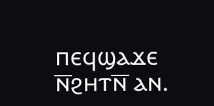ⲡⲉϥϣⲁϫⲉ ⲛ̅ϩⲏⲧⲛ̅ ⲁⲛ.